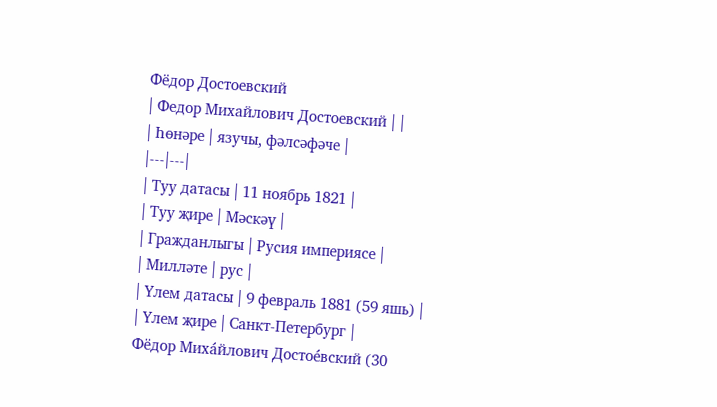Фёдор Достоевский
| Федор Михайлович Достоевский | |
| Һөнәре | язучы, фәлсәфәче |
|---|---|
| Туу датасы | 11 ноябрь 1821 |
| Туу җире | Мәскәү |
| Гражданлыгы | Русия империясе |
| Милләте | рус |
| Үлем датасы | 9 февраль 1881 (59 яшь) |
| Үлем җире | Санкт-Петербург |
Фёдор Миха́йлович Достое́вский (30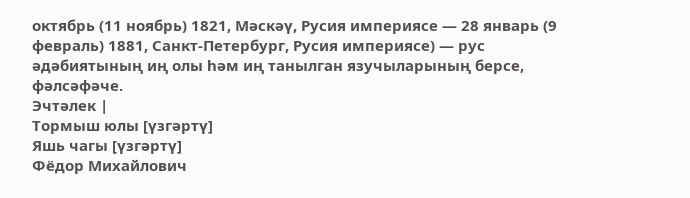октябрь (11 ноябрь) 1821, Мәскәү, Русия империясе — 28 январь (9 февраль) 1881, Санкт-Петербург, Русия империясе) — рус әдәбиятының иң олы һәм иң танылган язучыларының берсе, фәлсәфәче.
Эчтәлек |
Тормыш юлы [үзгәртү]
Яшь чагы [үзгәртү]
Фёдор Михайлович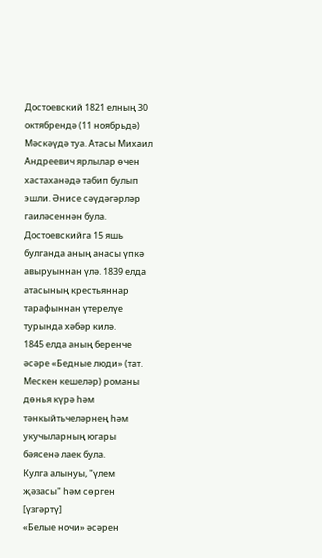Достоевский 1821 елның 30 октябрендә (11 ноябрьдә) Мәскәүдә туа. Атасы Михаил Андреевич ярлылар өчен хастаханәдә табип булып эшли. Әнисе сәүдәгәрләр гаиләсеннән була.
Достоевскийга 15 яшь булганда аның анасы үпкә авыруыннан үлә. 1839 елда атасының крестьяннар тарафыннан үтерелүе турында хәбәр килә.
1845 елда аның беренче әсәре «Бедные люди» (тат. Мескен кешеләр) романы дөнья күрә һәм тәнкыйтьчеләрнең һәм укучыларның югары бәясенә лаек була.
Кулга алынуы, "үлем җәзасы" һәм сөрген [үзгәртү]
«Белые ночи» әсәрен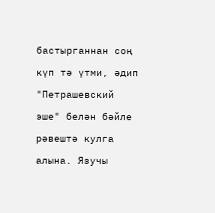бастырганнан соң күп тә үтми, әдип "Петрашевский эше" белән бәйле рәвештә кулга алына. Язучы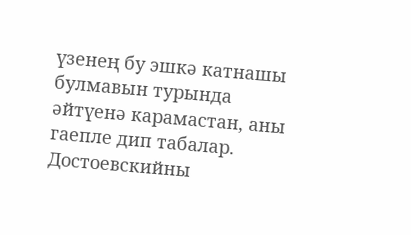үзенең бу эшкә катнашы булмавын турында әйтүенә карамастан, аны гаепле дип табалар. Достоевскийны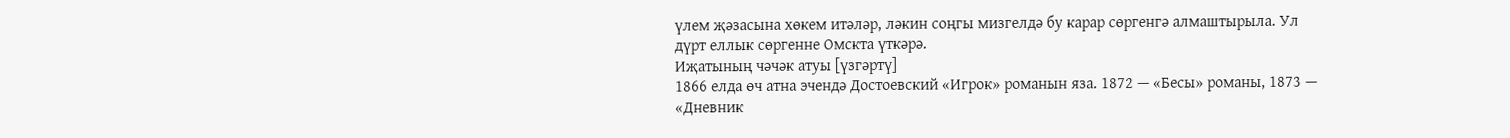үлем җәзасына хөкем итәләр, ләкин соңгы мизгелдә бу карар сөргенгә алмаштырыла. Ул дүрт еллык сөргенне Омскта үткәрә.
Иҗатының чәчәк атуы [үзгәртү]
1866 елда өч атна эчендә Достоевский «Игрок» романын яза. 1872 — «Бесы» романы, 1873 — «Дневник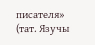писателя» (тат. Язучы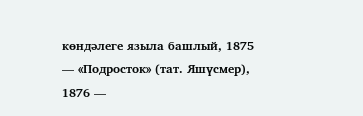көндәлеге языла башлый, 1875 — «Подросток» (тат. Яшүсмер), 1876 —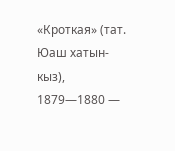«Кроткая» (тат. Юаш хатын-кыз), 1879—1880 —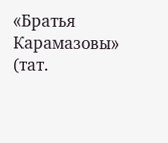«Братья Карамазовы» (тат.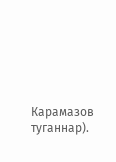Карамазов туганнар).